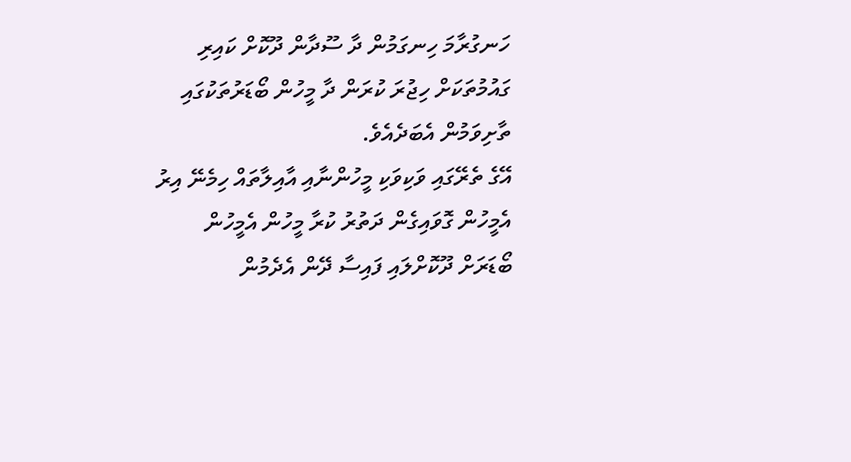ހަނގުރާމަ ހިނގަމުން ދާ ސޫދާން ދޫކޮށް ކައިރި ގައުމުތަކަށް ހިޖުރަ ކުރަން ދާ މީހުން ބޯޑަރުތަކުގައި ތާށިވަމުން އެބަދެއެވެ.
އޭގެ ތެރޭގައި ވަކިވަކި މީހުންނާއި އާއިލާތައް ހިމެނޭ އިރު އެމީހުން ގޮވައިގެން ދަތުރު ކުރާ މީހުން އެމީހުން ބޯޑަރަށް ދޫކޮށްލައި ފައިސާ ދޭން އެދެމުން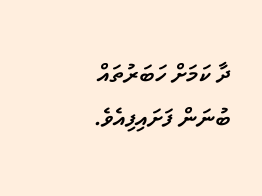ދާ ކަމަށް ހަބަރުތައް ބުނަން ފަށައިފިއެވެ.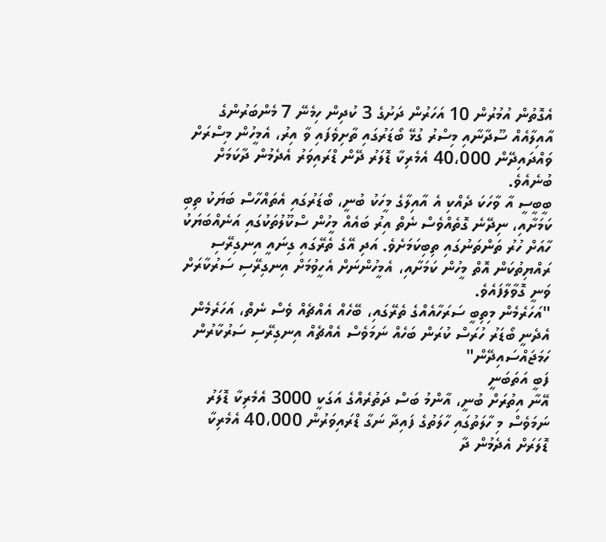އެގޮތުން އުމުރުން 10 އަހަރުން ދަށުގެ 3 ކުދިން ހިމެނޭ 7 މެންބަރުންގެ އާއިލާއެއް ސޫދާނާއި މިސްރު ގުޅޭ ބޯޑަރުގައި ތާށިވެފައި ވާ އިރު، އެމީހުން މިސްރަށް ވައްދައިދޭން 40،000 އެމެރިކާ ޑޮލަރު ދޭން ޑްރައިވަރު އެދެމުން ދާކަމަށް ބުނެއެވެ.
ބީބީސީ އާ ވާހަކަ ދެއްކި އެ އާއިލާގެ މީހަކު ބުނީ، ބޯޑަރުގައި އެތައްހާސް ބަޔަކު ތިބި ކަމަށާއި، ނިދޭނެ ގޮތެއްވެސް ނެތް އިރު ބައެއް މީހުން ސްކޫލުތަކުގައި އަނެއްބަޔަކު ހާއަށް ހުރު ތަންތަނުގައި ތިބިކަމަށެވެ. އަދި އޭގެ ތެރޭގައި ގިނައީ އިނގިރޭސި ރައްޔިތުކަން އޮތް މީހުން ކަމަށާއި، އެމީހުންނަށް އެހީވުމަށް އިނގިރޭސި ސަރުކާރަށް ވަނީ ގޮވާލާފައެވެ.
"އަހަރެމެން މިތިބީ ސަރަހާއެއްގެ ތެރޭގައި، ބޭހެއް އެއްޗެއް ވެސް ނެތް، އަހަރެމެން އެދެނީ ބޯޑަރު ހުރަސް ކުރަން ބަހެއް ނަމަވެސް އެއްޗެއް އިނގިރޭސި ސަރުކާރުން ހަމަޖައްސައިދޭން"
ފަބީ އަތަބަނީ
އޭނާ އިތުރަށް ބުނީ، އާންމު ބަސް ދަތުރެއްގެ އަގަކީ 3000 އެމެރިކާ ޑޮލަރު ނަމަވެސް މި ހާލަތުގައި ހާލަތުގެ ފައިދާ ނަގާ ޑްރައިވަރުން 40،000 އެމެރިކާ ޑޮލަރަށް އެދެމުން ދާ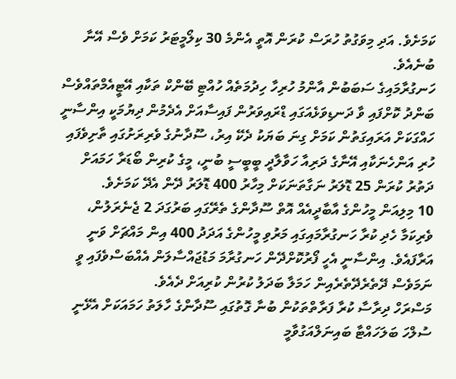ކަމަށެވެ. އަދި މިވަގުތު ހުރަސް ކުރަން އޮތީ އެންމެ 30 ކިލޯމީޓަރު ކަމަށް ވެސް އޭނާ ބުނެއެވެ.
ހަނގުރާމައިގެ ސަބަބުން އާންމު ހުރިހާ ހިދުމަތެއް ހުއްޓި ބޭންކް ތަކާއި އޭޓީއެމްތައްވެސް ބަންދު ކޮށްފައި ވާ ދަނޑިވަޅެއަގައި ޑްރައިވަރުން ފައިސާއަށް އެދެމުން ދިޔުމަކީ އިންސާނީ ހައްގަކަށް އަރައިގަތުން ކަމަށް ގިނަ ބަޔަކު ދެކޭ އިރު، ސޫދާނުގެ ވެރިރަށުގައި ތާށިވެފައި ހުރި އަންހެނަކާއި އޭނާގެ ދަރިއާ ހަވާލާދީ ބީބީސީ ބުނީ، މީގެ ކުރިން ބޯޑަރާ ހަމައަށް ދަތުރު ކުރަން 25 ޑޮލަރު ނަގާތަނަކަށް މިހާރު 400 ޑޮލަރު ދޭން އެދޭ ކަމަށެވެ.
10 މިލިއަން މީހުންގެ އާބާދީއެއް އޮތް ސޫދާންގެ ތެރޭގައި ބަރުގަދަ 2 ޖެނެރަލުން، ވެރިކަމާ ހެދި ކުރާ ހަނގުރާމައިގައި މަރުވި މީހުންގެ އަދަދު 400 އިން މައްޗަށް ވަނީ އަރާފައެވެ. އިންސާނީ އެހީ ފޯރުކޮށްދޭން ހަނގުރާމަ މަޑުޖައްސާލަން އެއްބަސްވެފައި ވީ ނަމަވެސް ދޭތެރެދޭތެރެއިން ހަމަލާ ބަދަލު ކުރުން ކުރިއަށް ދެއެވެ.
މަސްރަހް ދިރާސާ ކުރާ ފަރާތްތަކުން ބުނާ ގޮތުގައި ސޫދާންގެ ހާލަތު ހަމައަކަށް އެޅޭނީ ސުލްހަ ބަލަހައްޓާ ބައިނަލްއަގުވާމީ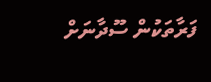ފަރާތަކުން ސޫދާނަށް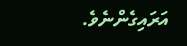އަރައިގެންނެވެ.